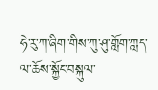ཧེ་རུ་ཀ་ཞིག་གིས་ཀུ་ཤུ་གློག་ཀླད་ལ་ཆོས་སྐྱོང་བསྐུལ་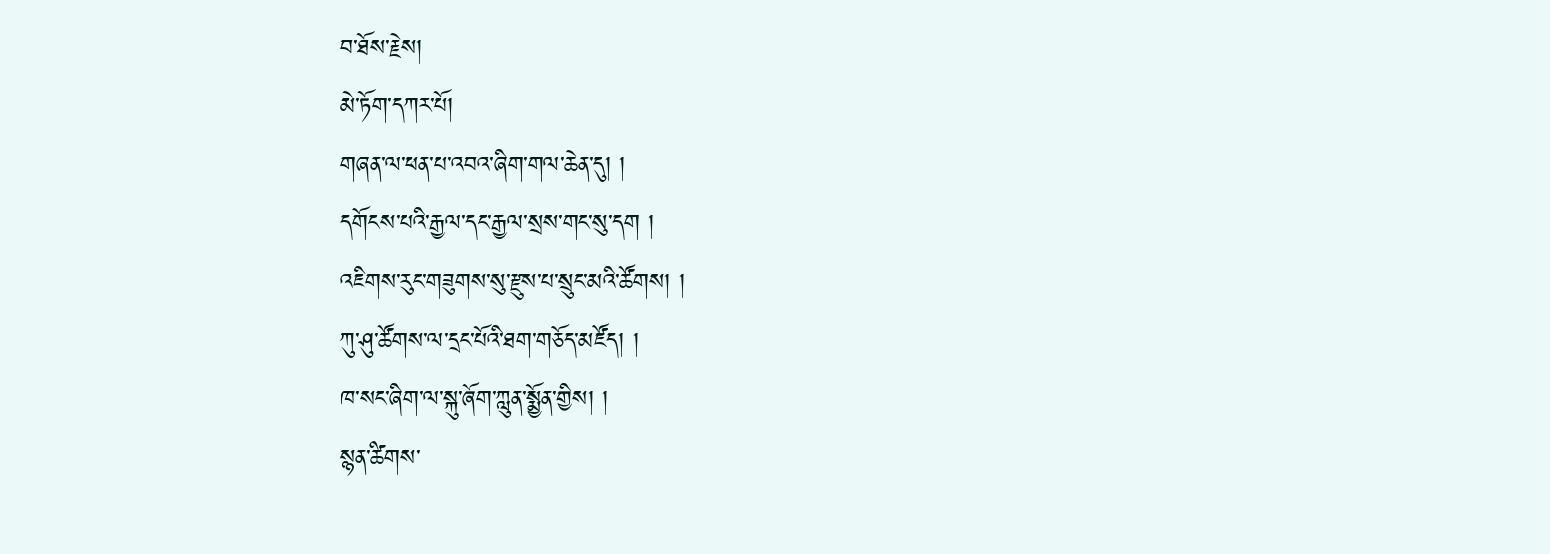བ་ཐོས་རྗེས།
མེ་ཏོག་དཀར་པོ།
གཞན་ལ་ཕན་པ་འབའ་ཞིག་གལ་ཆེན་དུ། །
དགོངས་པའི་རྒྱལ་དང་རྒྱལ་སྲས་གང་སུ་དག །
འཇིགས་རུང་གཟུགས་སུ་རྫུས་པ་སྲུང་མའི་ཚོགས། །
ཀུ་ཤུ་ཚོགས་ལ་དྲང་པོའི་ཐག་གཅོད་མཛོད། །
ཁ་སང་ཞིག་ལ་སྐུ་ཞོག་ཀླུན་སྨྱོན་གྱིས། །
སྙན་ཚིགས་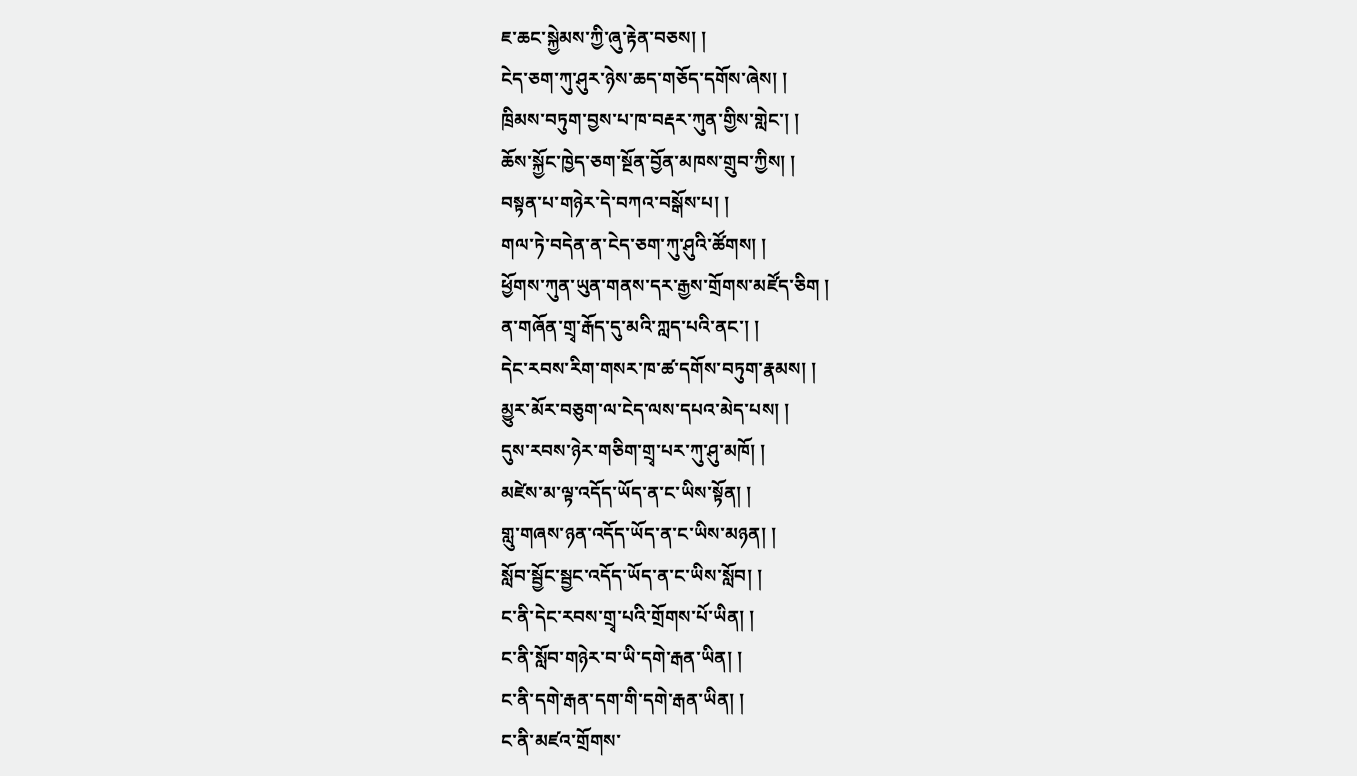ཇ་ཆང་སྐྱེམས་ཀྱི་ཞུ་རྟེན་བཅས། །
ངེད་ཅག་ཀུ་ཤུར་ཉེས་ཆད་གཅོད་དགོས་ཞེས། །
ཁྲིམས་བཏུག་བྱས་པ་ཁ་བརྡར་ཀུན་གྱིས་གླེང་། །
ཆོས་སྐྱོང་ཁྱེད་ཅག་སྔོན་བྱོན་མཁས་གྲུབ་ཀྱིས། །
བསྟན་པ་གཉེར་དེ་བཀའ་བསྒོས་པ། །
གལ་ཏེ་བདེན་ན་ངེད་ཅག་ཀུ་ཤུའི་ཚོགས། །
ཕྱོགས་ཀུན་ཡུན་གནས་དར་རྒྱས་གྲོགས་མཛོད་ཅིག །
ན་གཞོན་གྲྭ་རྒོད་དུ་མའི་ཀླད་པའི་ནང་། །
དེང་རབས་རིག་གསར་ཁ་ཚ་དགོས་བཏུག་རྣམས། །
མྱུར་མོར་བཅུག་ལ་ངེད་ལས་དཔའ་མེད་པས། །
དུས་རབས་ཉེར་གཅིག་གྲྭ་པར་ཀུ་ཤུ་མཁོ། །
མཛེས་མ་ལྟ་འདོད་ཡོད་ན་ང་ཡིས་སྟོན། །
གླུ་གཞས་ཉན་འདོད་ཡོད་ན་ང་ཡིས་མཉན། །
སློབ་སྦྱོང་སྦྱང་འདོད་ཡོད་ན་ང་ཡིས་སློབ། །
ང་ནི་དེང་རབས་གྲྭ་པའི་གྲོགས་པོ་ཡིན། །
ང་ནི་སློབ་གཉེར་བ་ཡི་དགེ་རྒན་ཡིན། །
ང་ནི་དགེ་རྒན་དག་གི་དགེ་རྒན་ཡིན། །
ང་ནི་མཛའ་གྲོགས་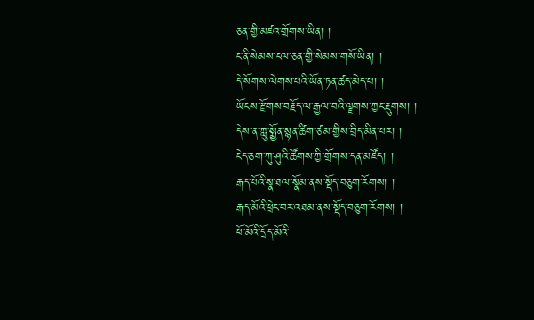ཅན་གྱི་མཛའ་གྲོགས་ཡིན། །
ང་ནི་སེམས་ངལ་ཅན་གྱི་སེམས་གསོ་ཡིན། །
དེ་སོགས་ལེགས་པའི་ཡོན་ཏན་ཚད་མེད་པ། །
ཡོངས་རྫོགས་བརྗོད་ལ་རྒྱལ་བའི་ལྗགས་ཀྱང་རྡུགས། །
དེས་ན་ཀླུ་སྨྱོན་སྙན་ཚིག་ཙམ་གྱིས་བྲིད་མིན་པར། །
ངེད་ཅག་ཀུ་ཤུའི་ཚོགས་ཀྱི་གྲོགས་དན་མཛོད། །
རྒད་པོའི་སྣ་ཐལ་སྣོམ་ནས་སྡོད་བཅུག་རོགས། །
རྒད་མོའི་ཕྲེང་བར་འཐམ་ནས་སྡོད་བཅུག་རོགས། །
ཕོ་མོའི་དྲོད་མོའི་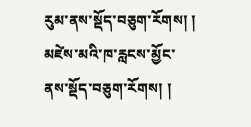རུམ་ནས་སྡོད་བཅུག་རོགས། །
མཛེས་མའི་ཁ་རླངས་མྱོང་ནས་སྡོད་བཅུག་རོགས། །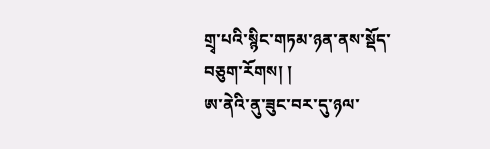གྲྭ་པའི་སྙིང་གཏམ་ཉན་ནས་སྡོད་བཅུག་རོགས། །
ཨ་ནེའི་ནུ་ཟུང་བར་དུ་ཉལ་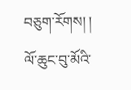བཅུག་རོགས། །
ལོ་ཆུང་བུ་མོའི་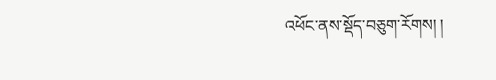འཕོང་ནས་སྡོད་བཅུག་རོགས། །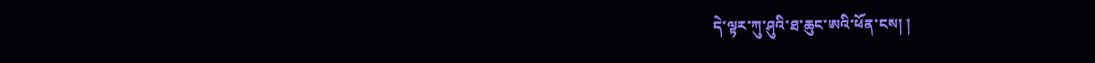དེ་ལྟར་ཀུ་ཤུའི་ཐ་ཆུང་ཨའི་ཕོན་ངས། །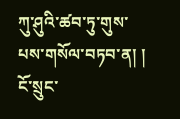ཀུ་ཤུའི་ཚབ་ཏུ་གུས་པས་གསོལ་བཏབ་ན། །
ངོ་སྲུང་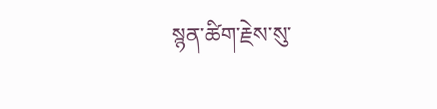སྙན་ཚིག་རྗེས་སུ་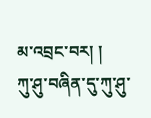མ་འབྲང་བར། །
ཀུ་ཤུ་བཞིན་དུ་ཀུ་ཤུ་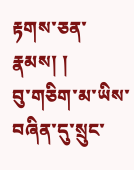རྟགས་ཅན་རྣམས། །
བུ་གཅིག་མ་ཡིས་བཞིན་དུ་སྲུང་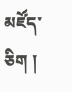མཛོད་ཅིག །